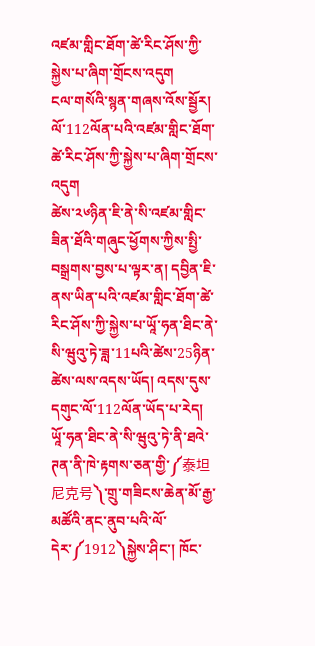འཛམ་གླིང་ཐོག་ཚེ་རིང་ཤོས་ཀྱི་སྐྱེས་པ་ཞིག་གྲོངས་འདུག
ངལ་གསོའི་སྙན་གཞས་འོས་སྦྱོར།
ལོ་112ལོན་པའི་འཛམ་གླིང་ཐོག་ཚེ་རིང་ཤོས་ཀྱི་སྐྱེས་པ་ཞིག་གྲོངས་འདུག
ཚེས་༢༦ཉིན་ཇི་ནེ་སི་འཛམ་གླིང་ཟིན་ཐོའི་གཞུང་ཕྱོགས་ཀྱིས་སྤྱི་བསྒྲགས་བྱས་པ་ལྟར་ན། དབྱིན་ཇི་ནས་ཡིན་པའི་འཛམ་གླིང་ཐོག་ཚེ་རིང་ཤོས་ཀྱི་སྐྱེས་པ་ཡཱོ་ཧན་ཐིང་ནེ་སི་ཝུའུ་ཏེ་ཟླ་11པའི་ཚེས་25ཉིན་ཚེས་ལས་འདས་ཡོད། འདས་དུས་དགུང་ལོ་112ལོན་ཡོད་པ་རེད།
ཡཱོ་ཧན་ཐིང་ནེ་སི་ཝུའུ་ཏེ་ནི་ཐའེ་ཊན་ནི་ཁེ་རྟགས་ཅན་གྱི་༼泰坦尼克号༽་གྲུ་གཟིངས་ཆེན་མོ་རྒྱ་མཚོའི་ནང་ནུབ་པའི་ལོ་དེར་༼1912༽སྐྱེས་ཤིང་། ཁོང་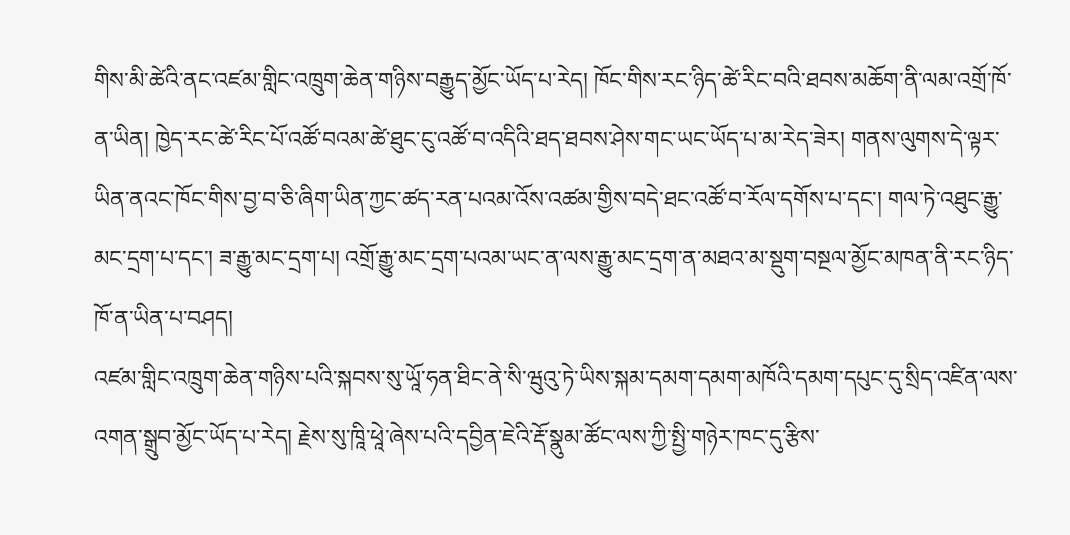གིས་མི་ཚེའི་ནང་འཛམ་གླིང་འཁྲུག་ཆེན་གཉིས་བརྒྱུད་མྱོང་ཡོད་པ་རེད། ཁོང་གིས་རང་ཉིད་ཚེ་རིང་བའི་ཐབས་མཆོག་ནི་ལམ་འགྲོ་ཁོ་ན་ཡིན། ཁྱེད་རང་ཚེ་རིང་པོ་འཚོ་བའམ་ཚེ་ཐུང་ངུ་འཚོ་བ་འདིའི་ཐད་ཐབས་ཤེས་གང་ཡང་ཡོད་པ་མ་རེད་ཟེར། གནས་ལུགས་དེ་ལྟར་ཡིན་ནའང་ཁོང་གིས་བྱ་བ་ཅི་ཞིག་ཡིན་ཀྱང་ཚད་རན་པའམ་འོས་འཚམ་གྱིས་བདེ་ཐང་འཚོ་བ་རོལ་དགོས་པ་དང་། གལ་ཏེ་འཐུང་རྒྱུ་མང་དྲག་པ་དང་། ཟ་རྒྱུ་མང་དྲག་པ། འགྲོ་རྒྱུ་མང་དྲག་པའམ་ཡང་ན་ལས་རྒྱུ་མང་དྲག་ན་མཐའ་མ་སྡུག་བསྔལ་མྱོང་མཁན་ནི་རང་ཉིད་ཁོ་ན་ཡིན་པ་བཤད།
འཛམ་གླིང་འཁྲུག་ཆེན་གཉིས་པའི་སྐབས་སུ་ཡཱོ་ཧན་ཐིང་ནེ་སི་ཝུའུ་ཏེ་ཡིས་སྐམ་དམག་དམག་མཁོའི་དམག་དཔུང་དུ་སྲིད་འཛིན་ལས་འགན་སྒྲུབ་མྱོང་ཡོད་པ་རེད། རྗེས་སུ་ཁཱི་ཕཱེ་ཞེས་པའི་དབྱིན་ཇེའི་རྡོ་སྣུམ་ཚོང་ལས་ཀྱི་སྤྱི་གཉེར་ཁང་དུ་རྩིས་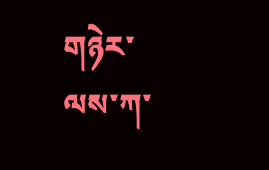གཉེར་ལས་ཀ་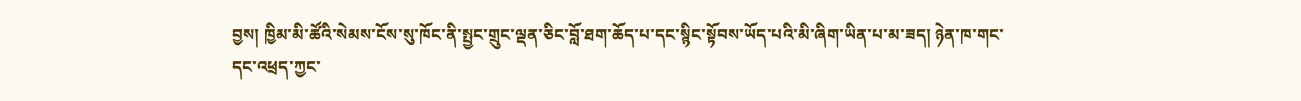བྱས། ཁྱིམ་མི་ཚོའི་སེམས་ངོས་སུ་ཁོང་ནི་སྤྱང་གྲུང་ལྡན་ཅིང་བློ་ཐག་ཆོད་པ་དང་སྙིང་སྟོབས་ཡོད་པའི་མི་ཞིག་ཡིན་པ་མ་ཟད། ཉེན་ཁ་གང་དང་འཕྲད་ཀྱང་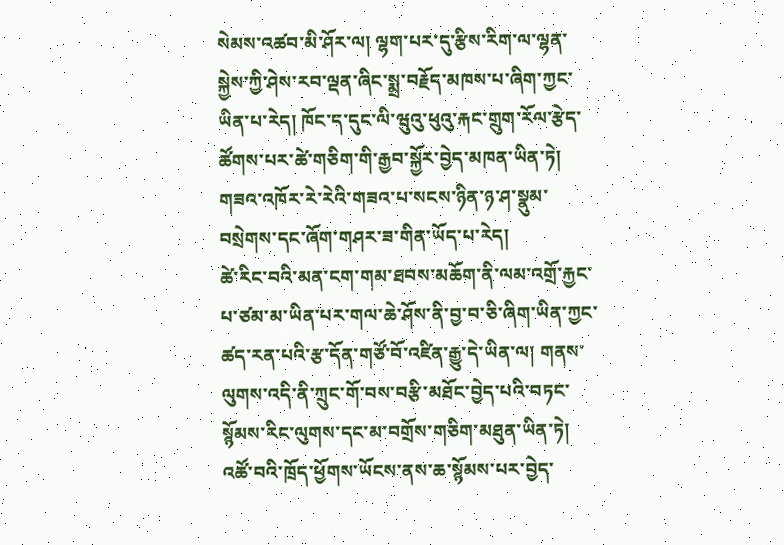སེམས་འཚབ་མི་ཤོར་ལ། ལྷག་པར་དུ་རྩིས་རིག་ལ་ལྷན་སྐྱེས་ཀྱི་ཤེས་རབ་ལྡན་ཞིང་སྨྲ་བརྗོད་མཁས་པ་ཞིག་ཀྱང་ཡིན་པ་རེད། ཁོང་ད་དུང་ལི་ཝུའུ་ཕུའུ་རྐང་གྲུག་རོལ་རྩེད་ཚོགས་པར་ཚེ་གཅིག་གི་རྒྱབ་སྐྱོར་བྱེད་མཁན་ཡིན་ཏེ། གཟའ་འཁོར་རེ་རེའི་གཟའ་པ་སངས་ཉིན་ཉ་ཤ་སྣུམ་བསྲེགས་དང་ཞོག་གཤར་ཟ་གིན་ཡོད་པ་རེད།
ཚེ་རིང་བའི་མན་ངག་གམ་ཐབས་མཆོག་ནི་ལམ་འགྲོ་རྐྱང་པ་ཙམ་མ་ཡིན་པར་གལ་ཆེ་ཤོས་ནི་བྱ་བ་ཅི་ཞིག་ཡིན་ཀྱང་ཚད་རན་པའི་རྩ་དོན་གཙོ་བོ་འཛིན་རྒྱུ་དེ་ཡིན་ལ། གནས་ལུགས་འདི་ནི་ཀྲུང་གོ་བས་བརྩི་མཐོང་བྱེད་པའི་བཏང་སྙོམས་རིང་ལུགས་དང་མ་བགྲོས་གཅིག་མཐུན་ཡིན་ཏེ། འཚོ་བའི་ཁྲོད་ཕྱོགས་ཡོངས་ནས་ཆ་སྙོམས་པར་བྱེད་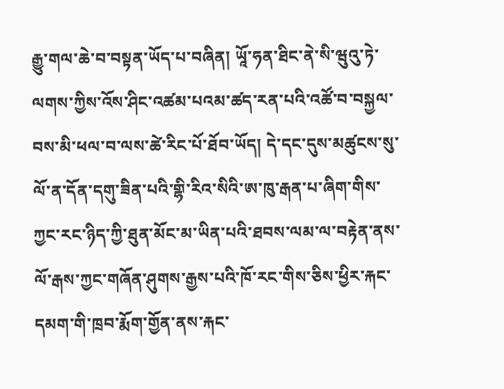རྒྱུ་གལ་ཆེ་བ་བསྟན་ཡོད་པ་བཞིན། ཡཱོ་ཧན་ཐིང་ནེ་སི་ཝུའུ་ཏེ་ལགས་ཀྱིས་འོས་ཤིང་འཚམ་པའམ་ཚད་རན་པའི་འཚོ་བ་བསྐྱལ་བས་མི་ཕལ་བ་ལས་ཚེ་རིང་པོ་ཐོབ་ཡོད། དེ་དང་དུས་མཚུངས་སུ་ལོ་ན་དོན་དགུ་ཟིན་པའི་གྷི་རིའ་སིའི་ཨ་ཁུ་རྒན་པ་ཞིག་གིས་ཀྱང་རང་ཉིད་ཀྱི་ཐུན་མོང་མ་ཡིན་པའི་ཐབས་ལམ་ལ་བརྟེན་ནས་ལོ་རྒས་ཀྱང་གཞོན་ཤུགས་རྒྱས་པའི་ཁོ་རང་གིས་ཅིས་ཕྱིར་རྐང་དམག་གི་ཁྲབ་རྨོག་གྱོན་ནས་རྐང་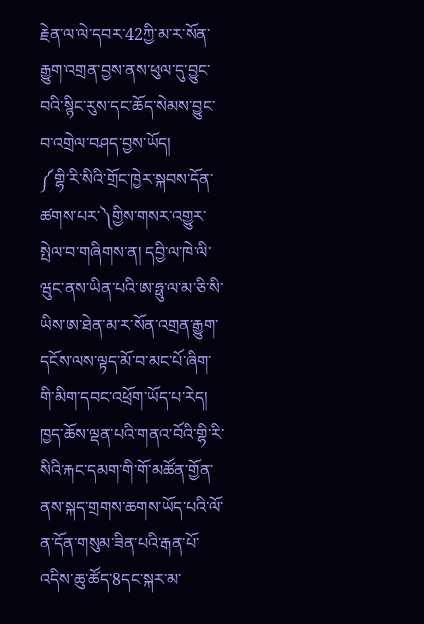རྗེན་ལ་ལེ་དབར་42ཀྱི་མ་ར་སོན་རྒྱུག་འགྲན་བྱས་ནས་ཕུལ་དུ་བྱུང་བའི་སྙིང་རུས་དང་ཆོད་སེམས་བྱུང་བ་འགྲེལ་བཤད་བྱས་ཡོད།
༼གྷི་རི་སིའི་གྲོང་ཁྱེར་སྐབས་དོན་ཚགས་པར་༽གྱིས་གསར་འགྱུར་སྤེལ་བ་གཞིགས་ན། དབྱི་ལ་ཁེ་ལི་ཝུང་ནས་ཡིན་པའི་ཨ་ཧྥུ་ལ་མ་ཅི་སི་ཡིས་ཨ་ཐེན་མ་ར་སོན་འགྲན་རྒྱུག་དངོས་ལས་ལྟད་མོ་བ་མང་པོ་ཞིག་གི་མིག་དབང་འཕྲོག་ཡོད་པ་རེད། ཁྱད་ཆོས་ལྡན་པའི་གནའ་བོའི་གྷི་རི་སིའི་རྐང་དམག་གི་གོ་མཚོན་གྱོན་ནས་སྐད་གྲགས་ཆགས་ཡོད་པའི་ལོ་ན་དོན་གསུམ་ཟིན་པའི་རྒན་པོ་འདིས་ཆུ་ཚོད་8དང་སྐར་མ་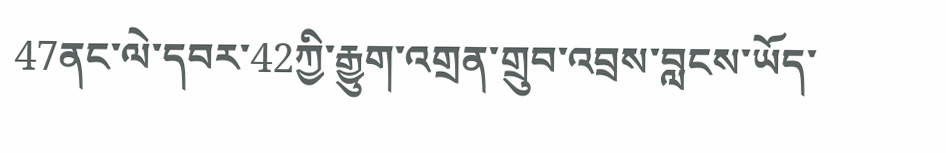47ནང་ལེ་དབར་42ཀྱི་རྒྱུག་འགྲན་གྲུབ་འབྲས་བླངས་ཡོད་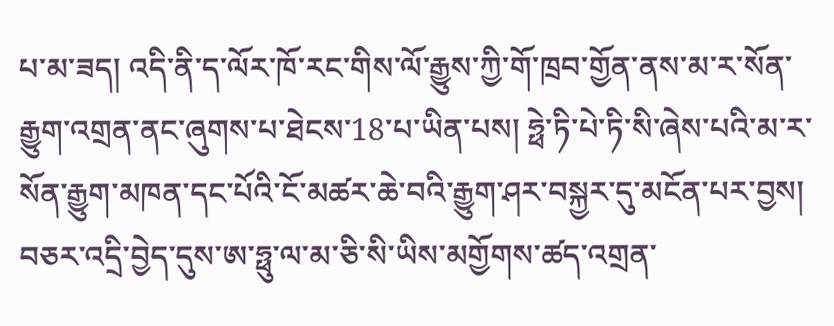པ་མ་ཟད། འདི་ནི་ད་ལོར་ཁོ་རང་གིས་ལོ་རྒྱུས་ཀྱི་གོ་ཁྲབ་གྱོན་ནས་མ་ར་སོན་རྒྱུག་འགྲན་ནང་ཞུགས་པ་ཐེངས་18་པ་ཡིན་པས། ཧྥེ་ཏི་པེ་ཏི་སི་ཞེས་པའི་མ་ར་སོན་རྒྱུག་མཁན་དང་པོའི་ངོ་མཚར་ཆེ་བའི་རྒྱུག་ཤར་བསྐྱར་དུ་མངོན་པར་བྱས།
བཅར་འདྲི་བྱེད་དུས་ཨ་ཧྥུ་ལ་མ་ཅི་སི་ཡིས་མགྱོགས་ཚད་འགྲན་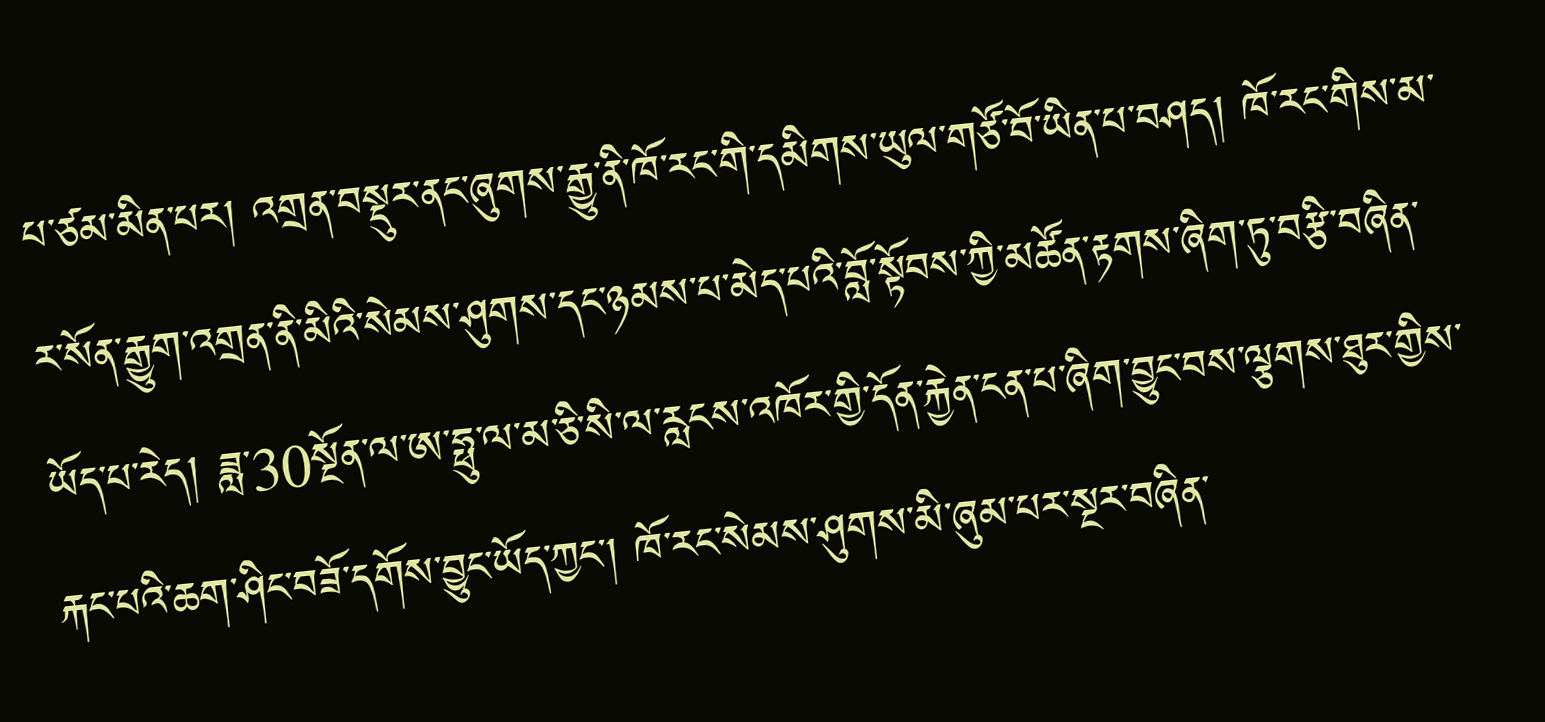པ་ཙམ་མིན་པར། འགྲན་བསྡུར་ནང་ཞུགས་རྒྱུ་ནི་ཁོ་རང་གི་དམིགས་ཡུལ་གཙོ་བོ་ཡིན་པ་བཤད། ཁོ་རང་གིས་མ་ར་སོན་རྒྱུག་འགྲན་ནི་མིའི་སེམས་ཤུགས་དང་ཉམས་པ་མེད་པའི་བློ་སྟོབས་ཀྱི་མཚོན་རྟགས་ཞིག་ཏུ་བརྩི་བཞིན་ཡོད་པ་རེད། ཟླ་30སྔོན་ལ་ཨ་ཧྥུ་ལ་མ་ཅི་སི་ལ་རླངས་འཁོར་གྱི་དོན་རྐྱེན་ངན་པ་ཞིག་བྱུང་བས་ལྕགས་ཐུར་གྱིས་རྐང་པའི་ཆག་ཤིང་བཟོ་དགོས་བྱུང་ཡོད་ཀྱང་། ཁོ་རང་སེམས་ཤུགས་མི་ཞུམ་པར་སྔར་བཞིན་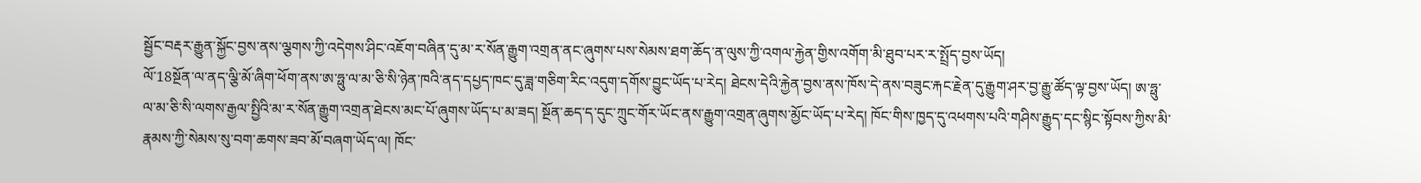སྦྱོང་བརྡར་རྒྱུན་སྐྱོང་བྱས་ནས་ལྕགས་ཀྱི་འདེགས་ཤིང་འཇོག་བཞིན་དུ་མ་ར་སོན་རྒྱུག་འགྲན་ནང་ཞུགས་པས་སེམས་ཐག་ཆོད་ན་ལུས་ཀྱི་འགལ་རྐྱེན་གྱིས་འགོག་མི་ཐུབ་པར་ར་སྤྲོད་བྱས་ཡོད།
ལོ་18སྔོན་ལ་ནད་ལྕི་མོ་ཞིག་ཕོག་ནས་ཨ་ཧྥུ་ལ་མ་ཅི་སི་ཉེན་ཁའི་ནད་དཔྱད་ཁང་དུ་ཟླ་གཅིག་རིང་འདུག་དགོས་བྱུང་ཡོད་པ་རེད། ཐེངས་དེའི་རྐྱེན་བྱས་ནས་ཁོས་དེ་ནས་བཟུང་རྐང་རྗེན་དུ་རྒྱུག་ཤར་བྱ་རྒྱུ་ཚོད་ལྟ་བྱས་ཡོད། ཨ་ཧྥུ་ལ་མ་ཅི་སི་ལགས་རྒྱལ་སྤྱིའི་མ་ར་སོན་རྒྱུག་འགྲན་ཐེངས་མང་པོ་ཞུགས་ཡོད་པ་མ་ཟད། སྔོན་ཆད་ད་དུང་ཀྲུང་གོར་ཡོང་ནས་རྒྱུག་འགྲན་ཞུགས་མྱོང་ཡོད་པ་རེད། ཁོང་གིས་ཁྱད་དུ་འཕགས་པའི་གཤིས་རྒྱུད་དང་སྙིང་སྟོབས་ཀྱིས་མི་རྣམས་ཀྱི་སེམས་སུ་བག་ཆགས་ཟབ་མོ་བཞག་ཡོད་ལ། ཁོང་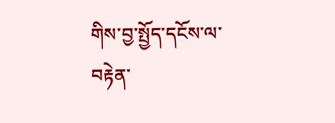གིས་བྱ་སྤྱོད་དངོས་ལ་བརྟེན་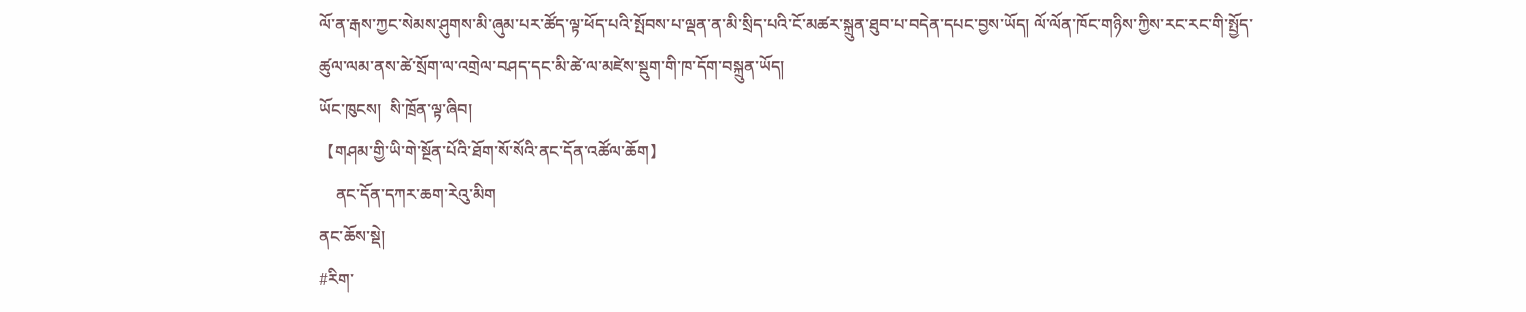ལོ་ན་རྒས་ཀྱང་སེམས་ཤུགས་མི་ཞུམ་པར་ཚོད་ལྟ་ཕོད་པའི་སྤོབས་པ་ལྡན་ན་མི་སྲིད་པའི་ངོ་མཚར་སྐྲུན་ཐུབ་པ་བདེན་དཔང་བྱས་ཡོད། ལོ་ལོན་ཁོང་གཉིས་ཀྱིས་རང་རང་གི་སྤྱོད་ཚུལ་ལམ་ནས་ཚེ་སྲོག་ལ་འགྲེལ་བཤད་དང་མི་ཚེ་ལ་མཛེས་སྡུག་གི་ཁ་དོག་བསྐྲུན་ཡོད།
ཡོང་ཁུངས།  སི་ཁྲོན་ལྟ་ཞིབ།
【གཤམ་གྱི་ཡི་གེ་སྔོན་པོའི་ཐོག་སོ་སོའི་ནང་དོན་འཚོལ་ཆོག】
    ནང་དོན་དཀར་ཆག་རེའུ་མིག
ནང་ཆོས་སྡེ།
#རིག་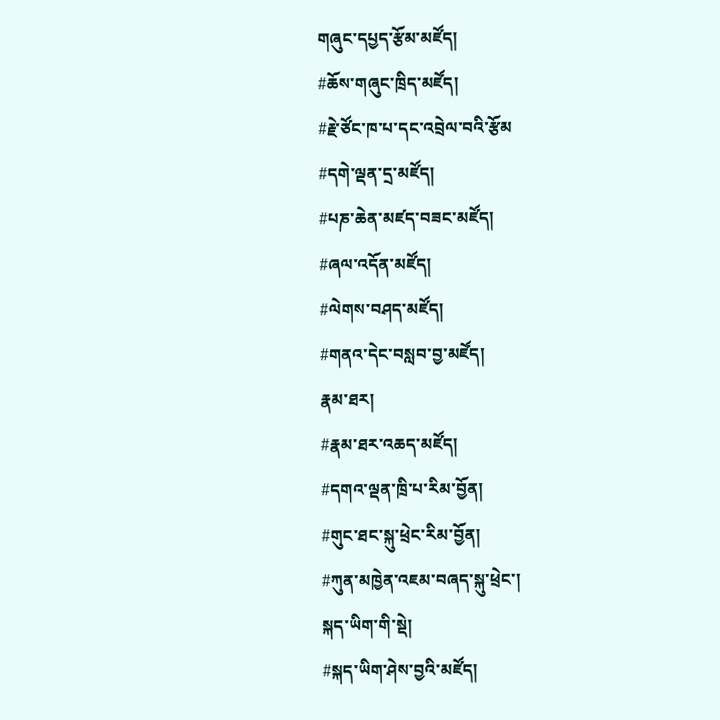གཞུང་དཔྱད་རྩོམ་མཛོད།
#ཆོས་གཞུང་ཁྲིད་མཛོད།
#རྗེ་ཙོང་ཁ་པ་དང་འབྲེལ་བའི་རྩོམ
#དགེ་ལྡན་དྲ་མཛོད།
#པཎ་ཆེན་མཛད་བཟང་མཛོད།
#ཞལ་འདོན་མཛོད།
#ལེགས་བཤད་མཛོད།
#གནའ་དེང་བསླབ་བྱ་མཛོད།
རྣམ་ཐར།
#རྣམ་ཐར་འཆད་མཛོད།
#དགའ་ལྡན་ཁྲི་པ་རིམ་བྱོན།
#གུང་ཐང་སྐུ་ཕྲེང་རིམ་བྱོན།
#ཀུན་མཁྱེན་འཇམ་བཞད་སྐུ་ཕྲེང་།
སྐད་ཡིག་གི་སྡེ།
#སྐད་ཡིག་ཤེས་བྱའི་མཛོད།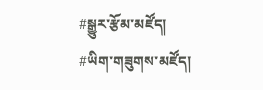#སྒྱུར་རྩོམ་མཛོད།
#ཡིག་གཟུགས་མཛོད།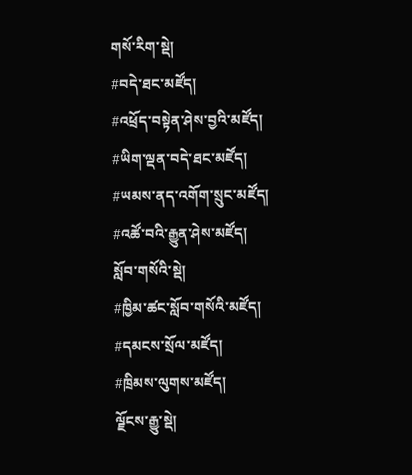གསོ་རིག་སྡེ།
#བདེ་ཐང་མཛོད།
#འཕྲོད་བསྟེན་ཤེས་བྱའི་མཛོད།
#ཡིག་ལྡན་བདེ་ཐང་མཛོད།
#ཡམས་ནད་འགོག་སྲུང་མཛོད།
#འཚོ་བའི་རྒྱུན་ཤེས་མཛོད།
སློབ་གསོའི་སྡེ།
#ཁྱིམ་ཚང་སློབ་གསོའི་མཛོད།
#དམངས་སྲོལ་མཛོད།
#ཁྲིམས་ལུགས་མཛོད།
ལྗོངས་རྒྱུ་སྡེ།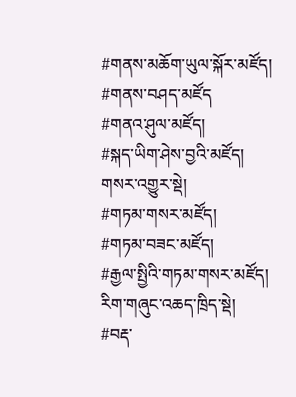#གནས་མཆོག་ཡུལ་སྐོར་མཛོད།
#གནས་བཤད་མཛོད
#གནའ་ཤུལ་མཛོད།
#སྐད་ཡིག་ཤེས་བྱའི་མཛོད།
གསར་འགྱུར་སྡེ།
#གཏམ་གསར་མཛོད།
#གཏམ་བཟང་མཛོད།
#རྒྱལ་སྤྱིའི་གཏམ་གསར་མཛོད།
རིག་གཞུང་འཆད་ཁྲིད་སྡེ།
#བརྡ་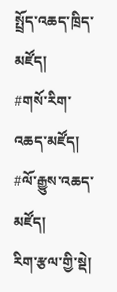སྤྲོད་འཆད་ཁྲིད་མཛོད།
#གསོ་རིག་འཆད་མཛོད།
#ལོ་རྒྱུས་འཆད་མཛོད།
རིག་རྩལ་གྱི་སྡེ།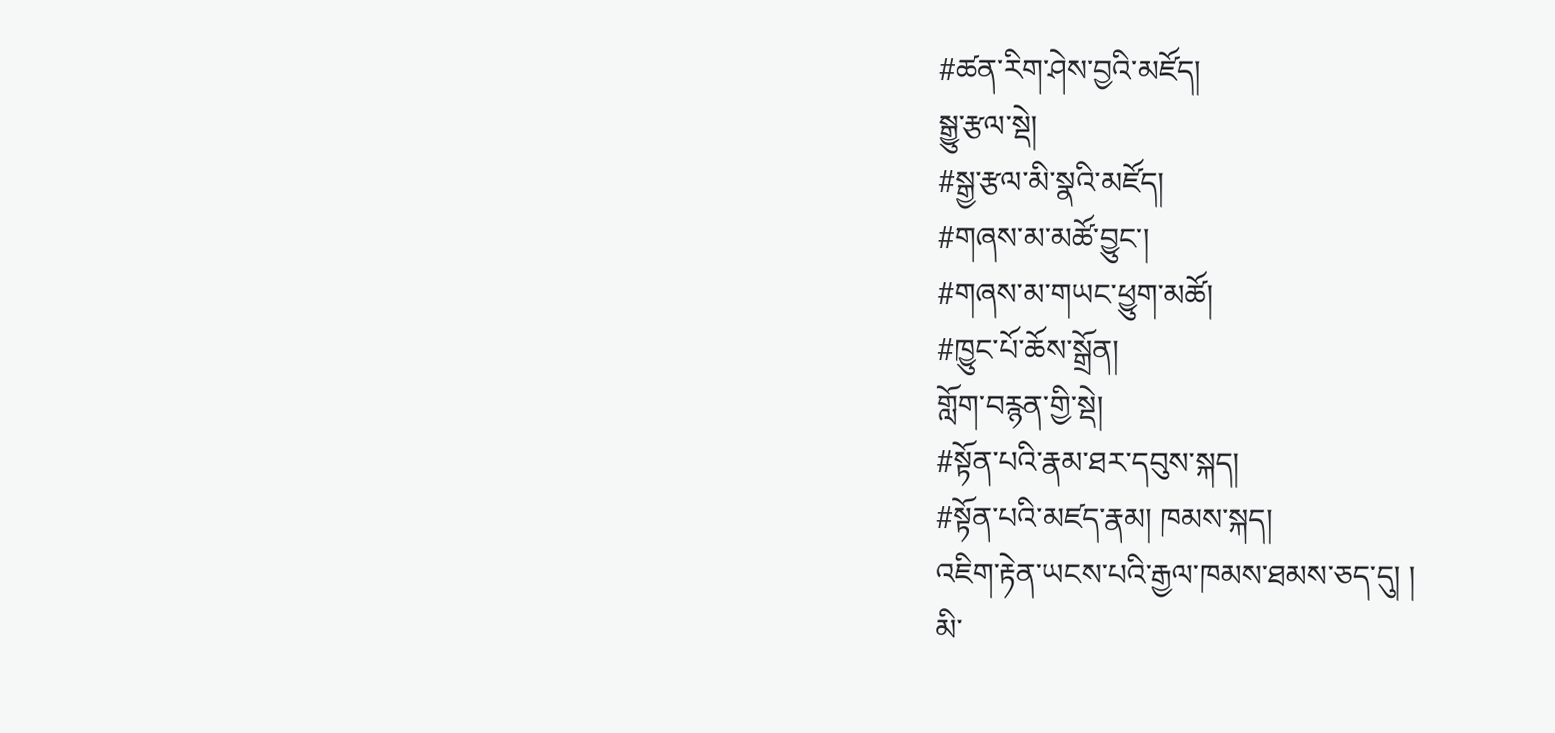#ཚན་རིག་ཤེས་བྱའི་མཛོད།
སྒྱུ་རྩལ་སྡེ།
#སྒྱ་རྩལ་མི་སྣའི་མཛོད།
#གཞས་མ་མཚོ་བྱུང་།
#གཞས་མ་གཡང་ཕྱུག་མཚོ།
#ཁྱུང་པོ་ཆོས་སྒྲོན།
གློག་བརྙན་གྱི་སྡེ།
#སྟོན་པའི་རྣམ་ཐར་དབུས་སྐད།
#སྟོན་པའི་མཛད་རྣམ། ཁམས་སྐད།
འཇིག་རྟེན་ཡངས་པའི་རྒྱལ་ཁམས་ཐམས་ཅད་དུ། །
མི་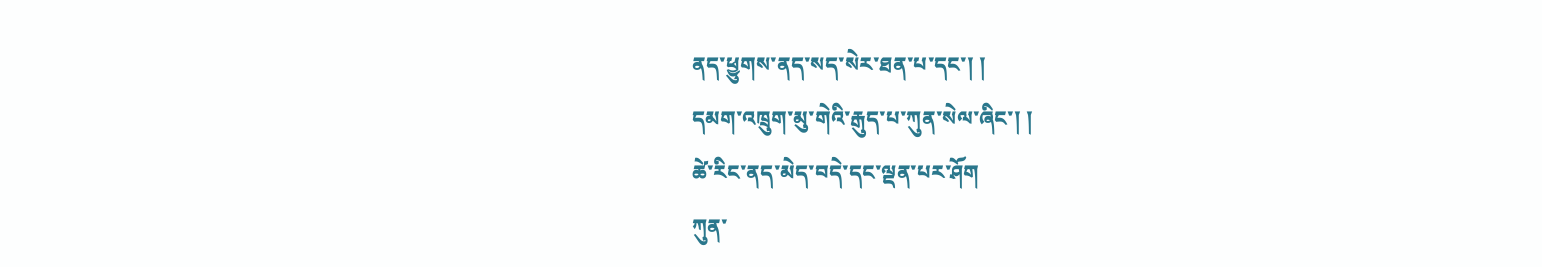ནད་ཕྱུགས་ནད་སད་སེར་ཐན་པ་དང་། །
དམག་འཁྲུག་མུ་གེའི་རྒུད་པ་ཀུན་སེལ་ཞིང་། །
ཚེ་རིང་ནད་མེད་བདེ་དང་ལྡན་པར་ཤོག
ཀུན་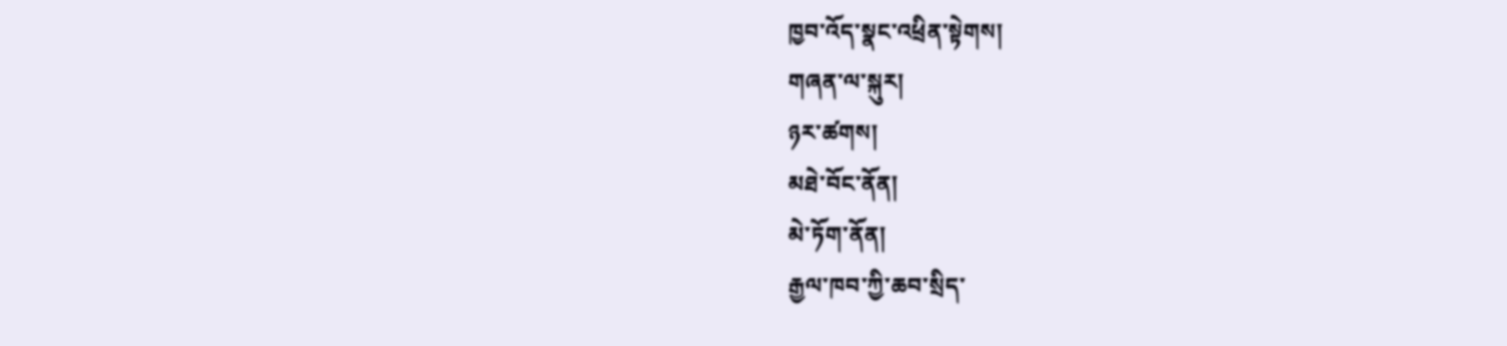ཁྱབ་འོད་སྣང་འཕྲིན་སྟེགས།
གཞན་ལ་སྐུར།
ཉར་ཚགས།
མཐེ་བོང་ནོན།
མེ་ཏོག་ནོན།
རྒྱལ་ཁབ་ཀྱི་ཆབ་སྲིད་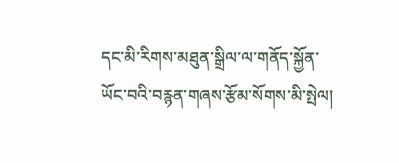དང་མི་རིགས་མཐུན་སྒྲིལ་ལ་གནོད་སྐྱོན་ཡོང་བའི་བརྙན་གཞས་རྩོམ་སོགས་མི་སྤེལ།